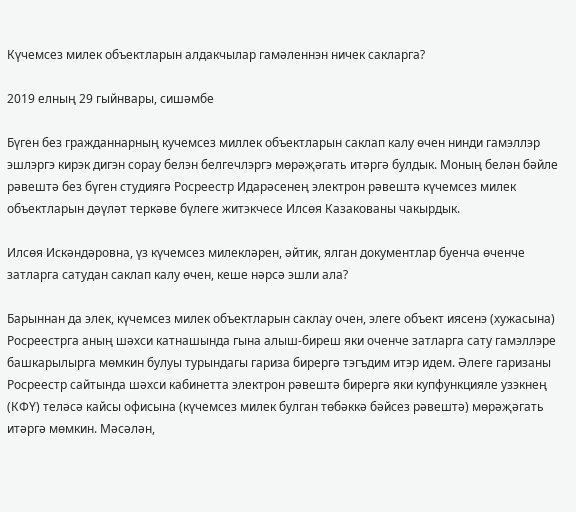Күчемсез милек объектларын алдакчылар гамәленнэн ничек сакларга?

2019 елның 29 гыйнвары, сишәмбе

Бүген без гражданнарның кучемсез миллек объектларын саклап калу өчен нинди гамэллэр эшлэргэ кирэк дигэн сорау белэн белгечлэргэ мөрәҗәгать итәргә булдык. Моның белән бәйле рәвештә без бүген студиягә Росреестр Идарәсенең электрон рәвештә күчемсез милек объектларын дәүләт теркәве бүлеге житэкчесе Илсөя Казакованы чакырдык.

Илсөя Искәндәровна, үз күчемсез милекләрен, әйтик, ялган документлар буенча өченче затларга сатудан саклап калу өчен, кеше нәрсә эшли ала?

Барыннан да элек, күчемсез милек объектларын саклау очен, элеге объект иясенэ (хужасына) Росреестрга аның шәхси катнашында гына алыш-биреш яки оченче затларга сату гамэллэре башкарылырга мөмкин булуы турындагы гариза бирергә тэгъдим итэр идем. Әлеге гаризаны Росреестр сайтында шәхси кабинетта электрон рәвештә бирергә яки купфункцияле узэкнең (КФҮ) теләсә кайсы офисына (күчемсез милек булган төбәккә бәйсез рәвештә) мөрәҗәгать итәргә мөмкин. Мәсәлән,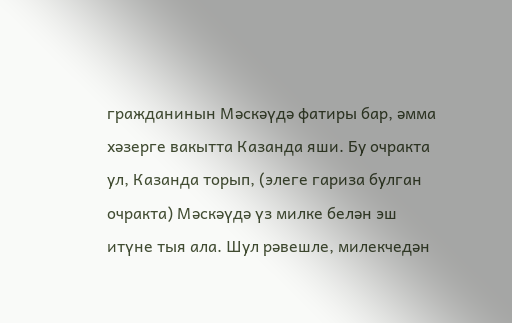гражданинын Мәскәүдә фатиры бар, әмма хәзерге вакытта Казанда яши. Бу очракта ул, Казанда торып, (элеге гариза булган очракта) Мәскәүдә үз милке белән эш итүне тыя ала. Шул рәвешле, милекчедән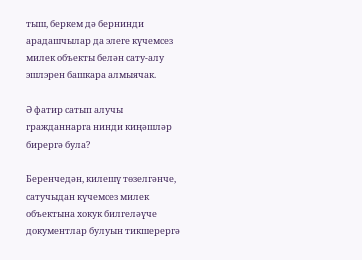тыш, беркем дә бернинди арадашчылар да элеге күчемсез милек объекты белән сату-алу эшлэрен башкара алмыячак.

Ә фатир сатып алучы гражданнарга нинди киңәшләр бирергә була?

Беренчедән, килешү төзелгәнче, сатучыдан күчемсез милек объектына хокук билгеләүче документлар булуын тикшерергә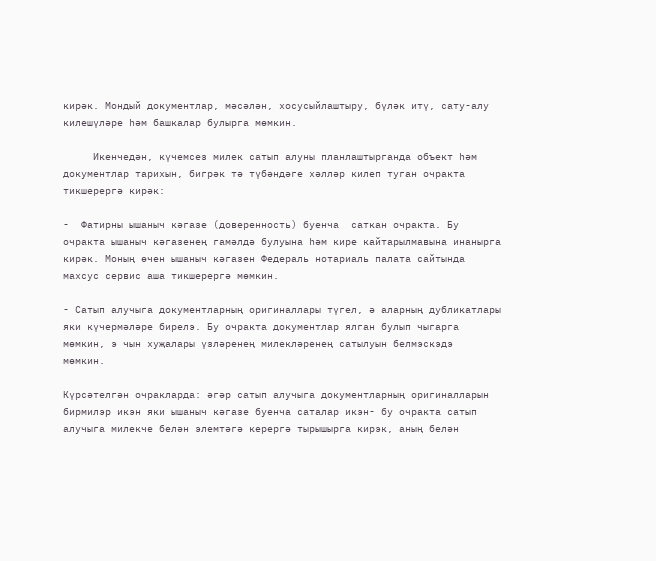кирәк. Мондый документлар, мәсәлән, хосусыйлаштыру, бүләк итү, сату-алу килешүләре һәм башкалар булырга мөмкин.

     Икенчедән, күчемсез милек сатып алуны планлаштырганда объект һәм документлар тарихын, бигрәк тә түбәндәге хәлләр килеп туган очракта тикшерергә кирәк:

-  Фатирны ышаныч кәгазе (доверенность) буенча  саткан очракта. Бу очракта ышаныч кәгазенең гамәлдә булуына һәм кире кайтарылмавына инанырга кирәк. Моның өчен ышаныч кәгазен Федераль нотариаль палата сайтында махсус сервис аша тикшерергә мөмкин.

- Сатып алучыга документларның оригиналлары түгел, ә аларның дубликатлары яки күчермәләре бирелэ. Бу очракта документлар ялган булып чыгарга мөмкин, э чын хуҗалары үзләренең милекләренең сатылуын белмэскэдэ  мөмкин.

Күрсәтелгән очракларда: әгәр сатып алучыга документларның оригиналларын бирмилэр икэн яки ышаныч кәгазе буенча саталар икэн- бу очракта сатып алучыга милекче белән элемтәгә керергә тырышырга кирэк, аның белән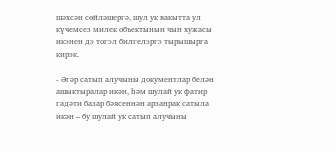шәхсән сөйләшергә, шул ук вакытта ул күчемсез милек объектынын чын хужасы икэнен дэ тогэл билгелэргэ тырышырга кирэк.

- Әгәр сатып алучыны документлар белән ашыктыралар икән, һәм шулай ук фатир гадәти базар бәясеннән арзанрак сатыла икән – бу шулай ук сатып алучыны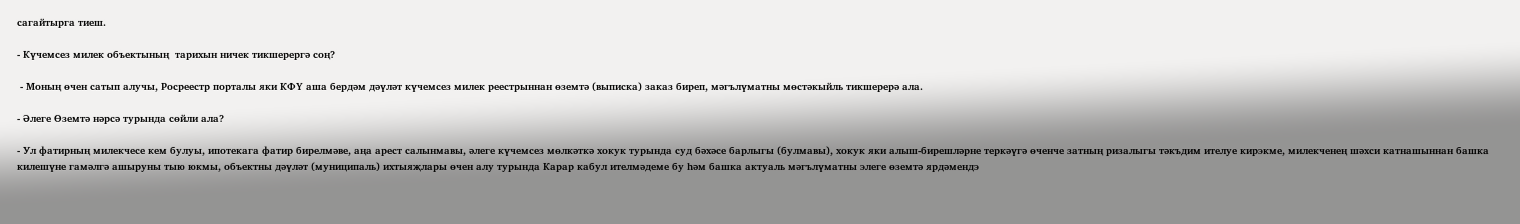сагайтырга тиеш.

- Күчемсез милек объектының  тарихын ничек тикшерергә соң?

 - Моның өчен сатып алучы, Росреестр порталы яки КФҮ аша бердәм дәүләт күчемсез милек реестрыннан өземтә (выписка) заказ биреп, мәгълүматны мөстәкыйль тикшерерә ала.

- Әлеге Өземтә нәрсә турында сөйли ала?

- Ул фатирның милекчесе кем булуы, ипотекага фатир бирелмәве, аңа арест салынмавы, әлеге күчемсез мөлкәткә хокук турында суд бәхәсе барлыгы (булмавы), хокук яки алыш-бирешләрне теркәүгә өченче затның ризалыгы тәкъдим ителуе кирэкме, милекченең шәхси катнашыннан башка килешүне гамәлгә ашыруны тыю юкмы, объектны дәүләт (муниципаль) ихтыяҗлары өчен алу турында Карар кабул ителмәдеме бу һәм башка актуаль мәгълүматны элеге өземтә ярдәмендэ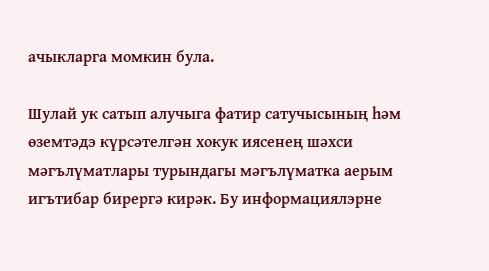ачыкларга момкин була.

Шулай ук сатып алучыга фатир сатучысының һәм өземтәдэ күрсәтелгән хокук иясенең шәхси мәгълүматлары турындагы мәгълүматка аерым игътибар бирергә кирәк. Бу информациялэрне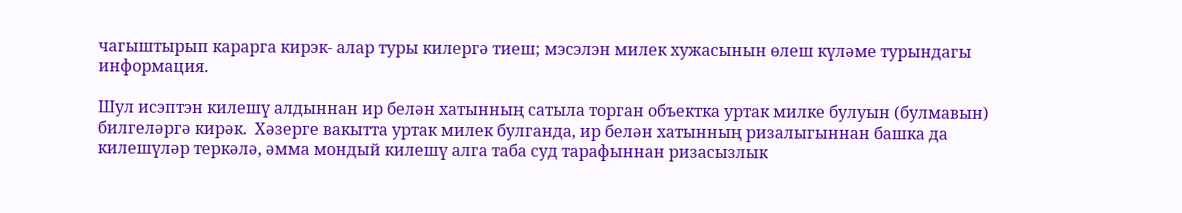чагыштырып карарга кирэк- алар туры килергә тиеш; мэсэлэн милек хужасынын өлеш күләме турындагы информация.

Шул исэптэн килешү алдыннан ир белән хатынның сатыла торган объектка уртак милке булуын (булмавын) билгеләргә кирәк.  Хәзерге вакытта уртак милек булганда, ир белән хатынның ризалыгыннан башка да килешүләр теркәлә, әмма мондый килешү алга таба суд тарафыннан ризасызлык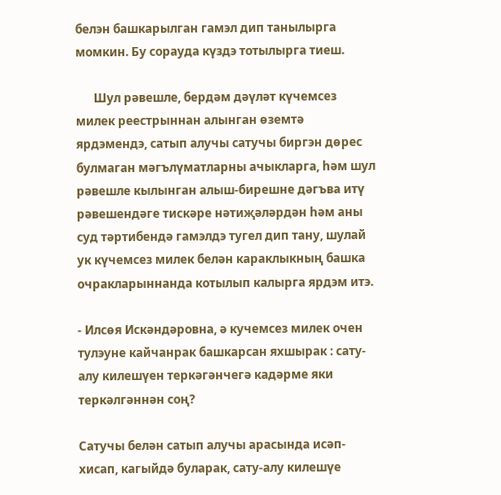белэн башкарылган гамэл дип танылырга момкин. Бу сорауда күздэ тотылырга тиеш.

      Шул рәвешле, бердәм дәүләт күчемсез милек реестрыннан алынган өземтә ярдэмендэ, сатып алучы сатучы биргэн дөрес булмаган мәгълүматларны ачыкларга, һәм шул рәвешле кылынган алыш-бирешне дәгъва итү рәвешендәге тискәре нәтиҗәләрдән һәм аны суд тәртибендә гамэлдэ тугел дип тану, шулай ук күчемсез милек белән караклыкның башка очракларыннанда котылып калырга ярдэм итэ.

- Илсөя Искәндәровна, ә кучемсез милек очен тулэуне кайчанрак башкарсан яхшырак : сату-алу килешүен теркәгәнчегә кадәрме яки теркәлгәннән соң?

Сатучы белән сатып алучы арасында исәп-хисап, кагыйдә буларак, сату-алу килешүе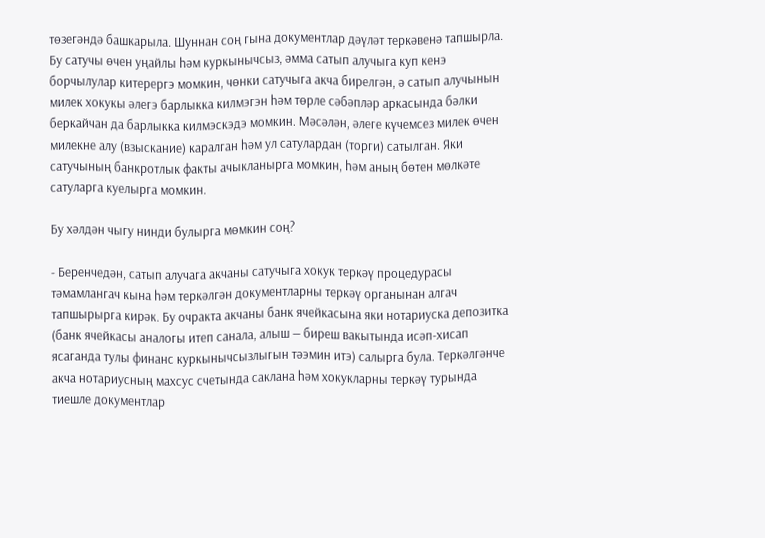төзегәндә башкарыла. Шуннан соң гына документлар дәүләт теркәвенә тапшырла. Бу сатучы өчен уңайлы һәм куркынычсыз, әмма сатып алучыга куп кенэ борчылулар китерергэ момкин, чөнки сатучыга акча бирелгән, ә сатып алучынын милек хокукы әлегэ барлыкка килмэгэн һәм төрле сәбәпләр аркасында бәлки беркайчан да барлыкка килмэскэдэ момкин. Мәсәлән, әлеге күчемсез милек өчен милекне алу (взыскание) каралган һәм ул сатулардан (торги) сатылган. Яки сатучының банкротлык факты ачыкланырга момкин, һәм аның бөтен мөлкәте сатуларга куелырга момкин.

Бу хәлдән чыгу нинди булырга мөмкин соң?

- Беренчедән, сатып алучага акчаны сатучыга хокук теркәү процедурасы тәмамлангач кына һәм теркәлгән документларны теркәү органынан алгач тапшырырга кирәк. Бу очракта акчаны банк ячейкасына яки нотариуска депозитка (банк ячейкасы аналогы итеп санала, алыш — биреш вакытында исәп-хисап ясаганда тулы финанс куркынычсызлыгын тәэмин итэ) салырга була. Теркәлгәнче акча нотариусның махсус счетында саклана һәм хокукларны теркәү турында тиешле документлар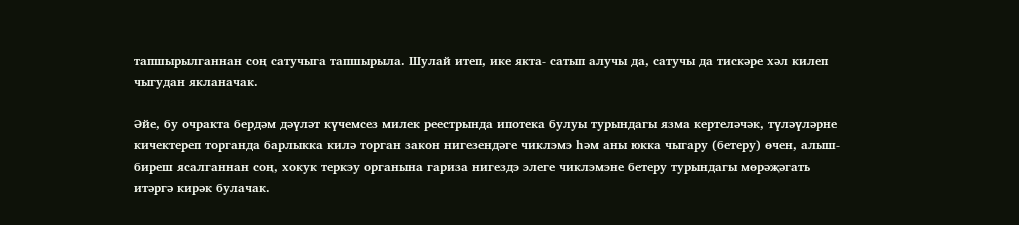тапшырылганнан соң сатучыга тапшырыла. Шулай итеп, ике якта- сатып алучы да, сатучы да тискәре хәл килеп чыгудан якланачак.

Әйе, бу очракта бердәм дәүләт күчемсез милек реестрында ипотека булуы турындагы язма кертеләчәк, түләүләрне кичектереп торганда барлыкка килә торган закон нигезендәге чиклэмэ һәм аны юкка чыгару (бетеру) өчен, алыш-биреш ясалганнан соң, хокук теркэу органына гариза нигездэ элеге чиклэмэне бетеру турындагы мөрәҗәгать итәргә кирәк булачак.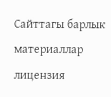Сайттагы барлык материаллар лицензия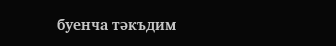буенча тәкъдим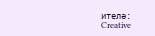ителә:
Creative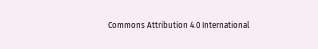Commons Attribution 4.0 International